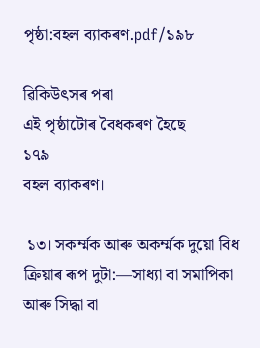পৃষ্ঠা:বহল ব্যাকৰণ.pdf/১৯৮

ৱিকিউৎসৰ পৰা
এই পৃষ্ঠাটোৰ বৈধকৰণ হৈছে
১৭৯
বহল ব্যাকৰণ।

 ১৩। সকৰ্ম্মক আৰু অকৰ্ম্মক দুয়ো বিধ ক্ৰিয়াৰ ৰূপ দুটা:—সাধ্যা বা সমাপিকা আৰু সিদ্ধা বা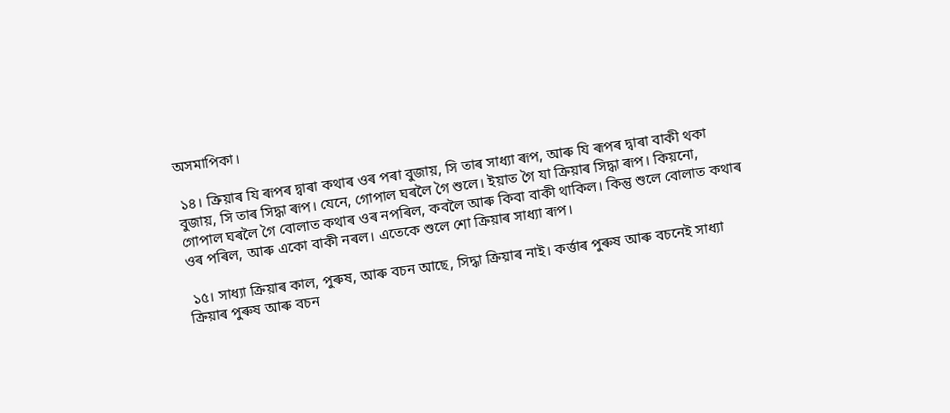অসমাপিকা।

 ১৪। ক্ৰিয়াৰ যি ৰূপৰ দ্বাৰা কথাৰ ওৰ পৰা বুজায়, সি তাৰ সাধ্যা ৰূপ, আৰু যি ৰূপৰ দ্বাৰা বাকী থকা বুজায়, সি তাৰ সিদ্ধা ৰূপ। যেনে, গোপাল ঘৰলৈ গৈ শুলে। ইয়াত গৈ যা ক্ৰিয়াৰ সিদ্ধা ৰূপ। কিয়নো, গোপাল ঘৰলৈ গৈ বোলাত কথাৰ ওৰ নপৰিল, কবলৈ আৰু কিবা বাকী থাকিল। কিন্তু শুলে বোলাত কথাৰ ওৰ পৰিল, আৰু একো বাকী নৰল। এতেকে শুলে শো ক্ৰিয়াৰ সাধ্যা ৰূপ।

 ১৫। সাধ্যা ক্ৰিয়াৰ কাল, পুৰুষ, আৰু বচন আছে, সিদ্ধা ক্ৰিয়াৰ নাই। কৰ্ত্তাৰ পুৰুষ আৰু বচনেই সাধ্যা ক্ৰিয়াৰ পুৰুষ আৰু বচন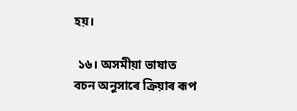হয়।

 ১৬। অসমীয়া ভাষাত বচন অনুসাৰে ক্ৰিয়াৰ ৰূপ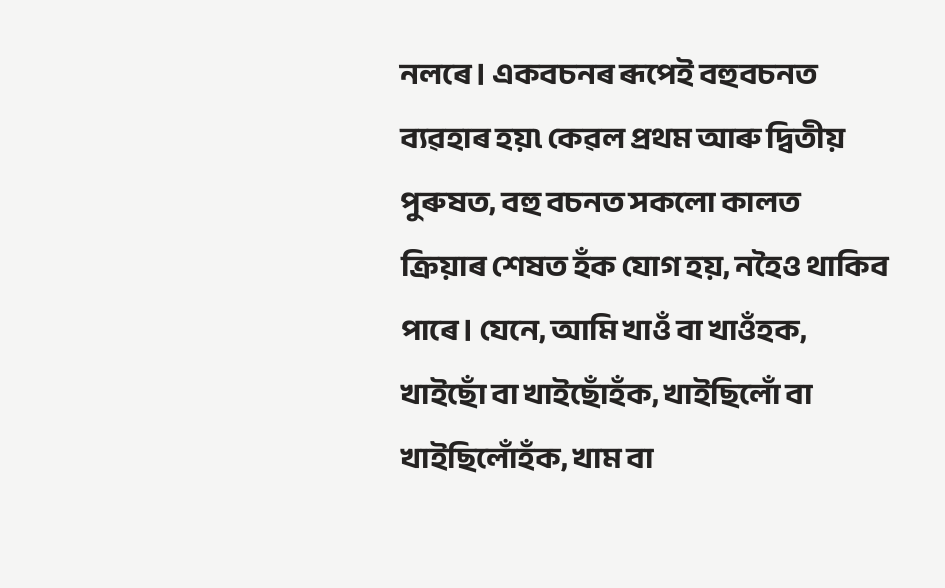নলৰে। একবচনৰ ৰূপেই বহুবচনত ব্যৱহাৰ হয়৷ কেৱল প্ৰথম আৰু দ্বিতীয় পুৰুষত, বহু বচনত সকলো কালত ক্ৰিয়াৰ শেষত হঁক যোগ হয়, নহৈও থাকিব পাৰে। যেনে, আমি খাওঁ বা খাওঁহক, খাইছোঁ বা খাইছোঁহঁক, খাইছিলোঁ বা খাইছিলোঁহঁক, খাম বা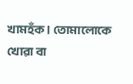খামহঁক। তোমালোকে খোৱা বা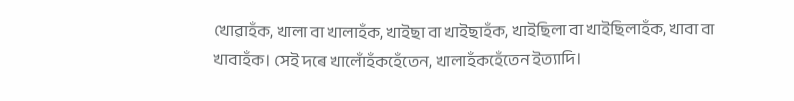খোৱাহঁক, খালা বা খালাহঁক, খাইছা বা খাইছাহঁক, খাইছিলা বা খাইছিলাহঁক, খাবা বা খাবাহঁক। সেই দৰে খালোঁহঁকহেঁতেন, খালাহঁকহেঁতেন ইত্যাদি।